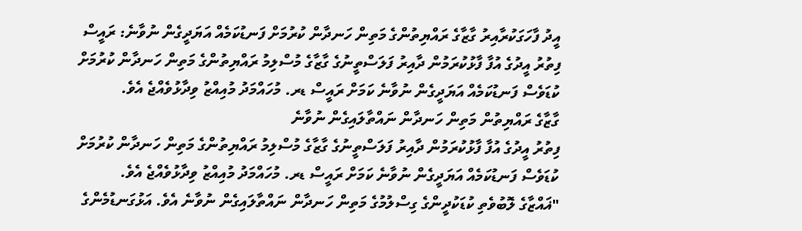އީދު ފާހަގަކުރާއިރު ގާޒާގެ ރައްޔިތުންގެ މަތިން ހަނދާން ކުރުމަށް ފަނޑުކަމެއް އަޔަދީގެން ނުވާނެ: ރައީސް
ފިތުރު އީދުގެ އުފާ ފާޅުކުރަމުން ދާއިރު ފަލަސްތީނުގެ ގާޒާގެ މުސްލިމު ރައްޔިތުންގެ މަތިން ހަނދާން ކުރުމަށް ކުޑަވެސް ފަނޑުކަމެއް އަޔަދީގެން ނުވާނެ ކަމަށް ރައީސް ޑރ. މުހައްމަދު މުއިއްޒު ވިދާޅުވެއްޖެ އެވެ.
ގާޒާގެ ރައްޔިތުން މަތިން ހަނދާން ނައްތާލައިގެން ނުވާނެ
ފިތުރު އީދުގެ އުފާ ފާޅުކުރަމުން ދާއިރު ފަލަސްތީނުގެ ގާޒާގެ މުސްލިމު ރައްޔިތުންގެ މަތިން ހަނދާން ކުރުމަށް ކުޑަވެސް ފަނޑުކަމެއް އަޔަދީގެން ނުވާނެ ކަމަށް ރައީސް ޑރ. މުހައްމަދު މުއިއްޒު ވިދާޅުވެއްޖެ އެވެ.
"ޣައްޒާގެ ލޮބުވެތި ކުޑަކުދީންގެ ގިސްލުމުގެ މަތިން ހަނދާން ނައްތާލައިގެން ނުވާނެ އެވެ. އަޅުގަނޑުމެންގެ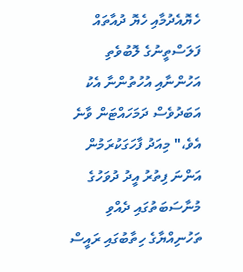ހެޔޮއެދުމާއި ހެޔޮ ދުއާތައް ފަލަސްތީނުގެ ލޮބުވެތި އަހުންނާއި އުހުތުންނާ އެކު އަބަދުވެސް ދަމަހައްޓަން ވާނެ އެވެ،" މިއަދު ފާހަގަކުރަމުން އަންނަ ފިތުރު އީދު ދުވަހުގެ މުނާސަބަތުގައި ދެއްވި ތަހުނިއްޔާގެ ހިތާބުގައި ރައީސް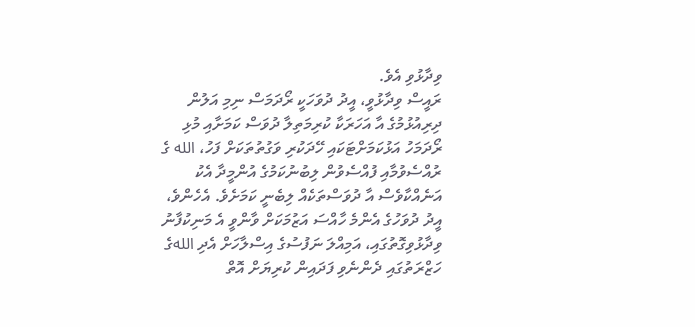ވިދާޅުވި އެވެ.
ރައީސް ވިދާޅުވީ، އީދު ދުވަހަކީ ރޯދަމަސް ނިމި އަލުން ދިރިއުޅުމުގެ އާ އަހަރަކާ ކުރިމަތިލާ ދުވަސް ކަމަށާއި މުޅި ރޯދަމަހު އަޅުކަމަށްޓަކައި ހޭދަކުރި ވަގުތުތަކަށް ފަހު، الله ގެ ރުއްސެވުމާއި ފުއްސެވުން ލިބުނުކަމުގެ އުންމީދާ އެކު އަނެއްކާވެސް އާ ދުވަސްތަކެއް ލިބެނީ ކަމަށެވެ. އެހެންވެ، އީދު ދުވަހުގެ އެންމެ ހާއްސަ އަޒުމަކަށް ވާންވީ އެ މަނިކުފާނު ވިދާޅުވިގޮތުގައި، އަމިއްލަ ނަފުސުގެ އިސްލާހަށް އެދި اللهގެ ހަޒްރަތުގައި ދެންނެވި ފަދައިން ކުރިޔަށް އޮތް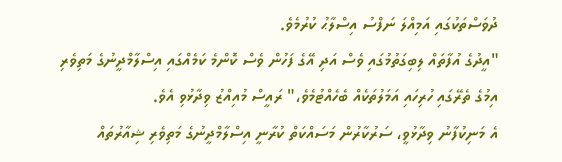ދުވަސްތަކުގައި އަމިއްލަ ނަފްސު އިސްލާޙު ކުރުމެވެ.
"އީދުގެ އުފާތައް ލިބިގަތުމުގައި ވެސް އަދި އޭގެ ފަހުން ވެސް ކޮންމެ ކަމެއްގައި އިސްލާމްދީނުގެ މަތިވެރި އިމުގެ ތެރޭގައި ހުރިހައި އަމަލުތަކެއް ބެހެއްޓުމެވެ،" ރައީސް މުއިއްޒު ވިދާޅުވި އެވެ.
އެ މަނިކުފާނު ވިދާޅުވީ، ސަރުކާރުން މަސައްކަތް ކުރާނީ އިސްލާމްދީނުގެ މަތިވެރި ޝިއާރުތައް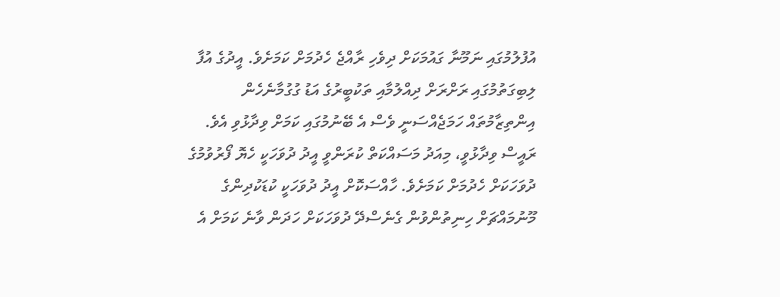އުފުލުމުގައި ނަމޫނާ ގައުމަކަށް ދިވެހި ރާއްޖެ ހެދުމަށް ކަމަށެވެ. އީދުގެ އުފާ ލިބިގަތުމުގައި ރަށްރަށް ދިއްލުމާއި ތަކުބީރުގެ އަޑު ގުގުމާނެހެން އިންތިޒާމުތައް ހަމަޖެއްސަނީ ވެސް އެ ބޭނުމުގައި ކަމަށް ވިދާޅުވި އެވެ.
ރައީސް ވިދާޅުވީ، މިއަދު މަސައްކަތް ކުރަންވީ އީދު ދުވަހަކީ ހެޔޮ ފޯރުވުމުގެ ދުވަހަކަށް ހެދުމަށް ކަމަށެވެ. ހާއްސަކޮށް އީދު ދުވަހަކީ ކުޑަކުދިންގެ މޫނުމައްޗަށް ހިނިތުންވުން ގެނެސްދޭ ދުވަހަކަށް ހަދަން ވާނެ ކަމަށް އެ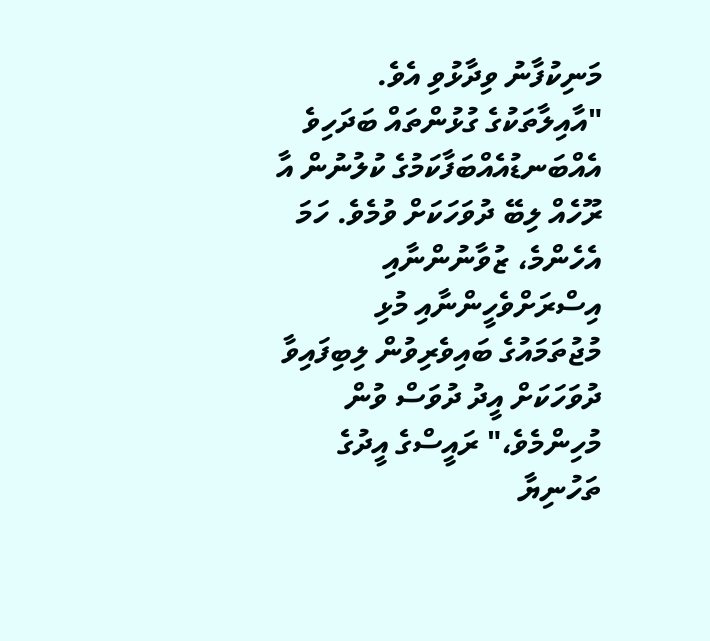މަނިކުފާނު ވިދާޅުވި އެވެ.
"އާއިލާތަކުގެ ގުޅުންތައް ބަދަހިވެ އެއްބަނޑުއެއްބަފާކަމުގެ ކުލުނުން އާ ރޫހެއް ލިބޭ ދުވަހަކަށް ވުމެވެ. ހަމަ އެހެންމެ، ޒުވާނުންނާއި އިސްރަށްވެހީންނާއި މުޅި މުޖުތަމައުގެ ބައިވެރިވުން ލިބިފައިވާ ދުވަހަކަށް އީދު ދުވަސް ވުން މުހިންމެވެ،" ރައީސްގެ އީދުގެ ތަހުނިޔާ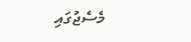މެސެޖުގައި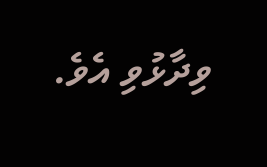ވިދާޅުވި އެވެ.